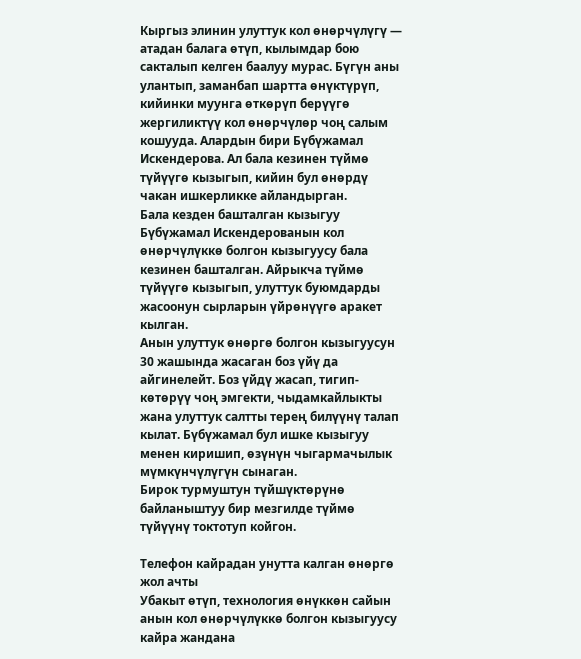Кыргыз элинин улуттук кол өнөрчүлүгү — атадан балага өтүп, кылымдар бою сакталып келген баалуу мурас. Бүгүн аны улантып, заманбап шартта өнүктүрүп, кийинки муунга өткөрүп берүүгө жергиликтүү кол өнөрчүлөр чоң салым кошууда. Алардын бири Бүбүжамал Искендерова. Ал бала кезинен түймө түйүүгө кызыгып, кийин бул өнөрдү чакан ишкерликке айландырган.
Бала кезден башталган кызыгуу
Бүбүжамал Искендерованын кол өнөрчүлүккө болгон кызыгуусу бала кезинен башталган. Айрыкча түймө түйүүгө кызыгып, улуттук буюмдарды жасоонун сырларын үйрөнүүгө аракет кылган.
Анын улуттук өнөргө болгон кызыгуусун 30 жашында жасаган боз үйү да айгинелейт. Боз үйдү жасап, тигип-көтөрүү чоң эмгекти, чыдамкайлыкты жана улуттук салтты терең билүүнү талап кылат. Бүбүжамал бул ишке кызыгуу менен киришип, өзүнүн чыгармачылык мүмкүнчүлүгүн сынаган.
Бирок турмуштун түйшүктөрүнө байланыштуу бир мезгилде түймө түйүүнү токтотуп койгон.

Телефон кайрадан унутта калган өнөргө жол ачты
Убакыт өтүп, технология өнүккөн сайын анын кол өнөрчүлүккө болгон кызыгуусу кайра жандана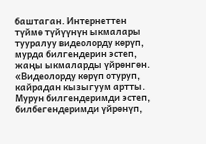баштаган. Интернеттен түймө түйүүнүн ыкмалары тууралуу видеолорду көрүп, мурда билгендерин эстеп, жаңы ыкмаларды үйрөнгөн.
«Видеолорду көрүп отуруп, кайрадан кызыгуум артты. Мурун билгендеримди эстеп, билбегендеримди үйрөнүп,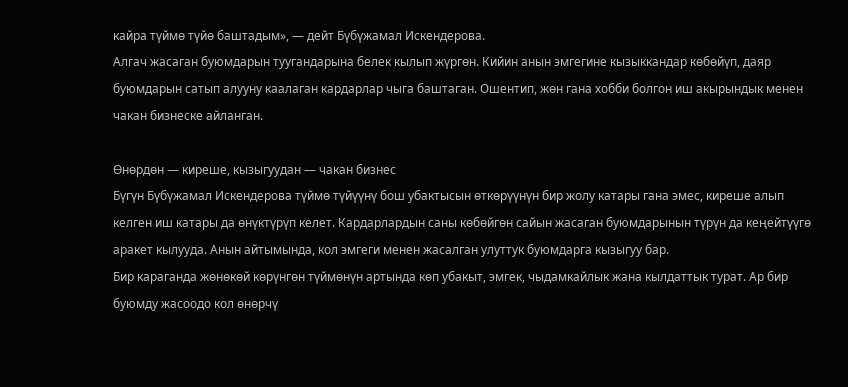кайра түймө түйө баштадым», — дейт Бүбүжамал Искендерова.
Алгач жасаган буюмдарын туугандарына белек кылып жүргөн. Кийин анын эмгегине кызыккандар көбөйүп, даяр буюмдарын сатып алууну каалаган кардарлар чыга баштаган. Ошентип, жөн гана хобби болгон иш акырындык менен чакан бизнеске айланган.

Өнөрдөн — киреше, кызыгуудан — чакан бизнес
Бүгүн Бүбүжамал Искендерова түймө түйүүнү бош убактысын өткөрүүнүн бир жолу катары гана эмес, киреше алып келген иш катары да өнүктүрүп келет. Кардарлардын саны көбөйгөн сайын жасаган буюмдарынын түрүн да кеңейтүүгө аракет кылууда. Анын айтымында, кол эмгеги менен жасалган улуттук буюмдарга кызыгуу бар.
Бир караганда жөнөкөй көрүнгөн түймөнүн артында көп убакыт, эмгек, чыдамкайлык жана кылдаттык турат. Ар бир буюмду жасоодо кол өнөрчү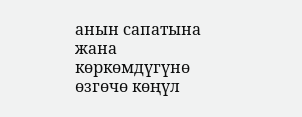анын сапатына жана көркөмдүгүнө өзгөчө көңүл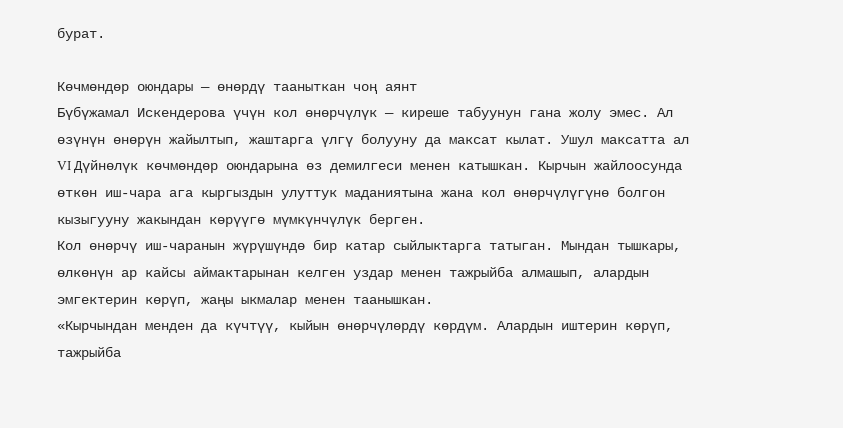бурат.

Көчмөндөр оюндары — өнөрдү тааныткан чоң аянт
Бүбүжамал Искендерова үчүн кол өнөрчүлүк — киреше табуунун гана жолу эмес. Ал өзүнүн өнөрүн жайылтып, жаштарга үлгү болууну да максат кылат. Ушул максатта ал VI Дүйнөлүк көчмөндөр оюндарына өз демилгеси менен катышкан. Кырчын жайлоосунда өткөн иш-чара ага кыргыздын улуттук маданиятына жана кол өнөрчүлүгүнө болгон кызыгууну жакындан көрүүгө мүмкүнчүлүк берген.
Кол өнөрчү иш-чаранын жүрүшүндө бир катар сыйлыктарга татыган. Мындан тышкары, өлкөнүн ар кайсы аймактарынан келген уздар менен тажрыйба алмашып, алардын эмгектерин көрүп, жаңы ыкмалар менен таанышкан.
«Кырчындан менден да күчтүү, кыйын өнөрчүлөрдү көрдүм. Алардын иштерин көрүп, тажрыйба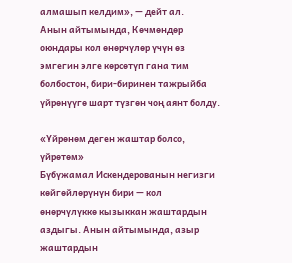алмашып келдим», — дейт ал.
Анын айтымында, Көчмөндөр оюндары кол өнөрчүлөр үчүн өз эмгегин элге көрсөтүп гана тим болбостон, бири-биринен тажрыйба үйрөнүүгө шарт түзгөн чоң аянт болду.

«Үйрөнөм деген жаштар болсо, үйрөтөм»
Бүбүжамал Искендерованын негизги көйгөйлөрүнүн бири — кол өнөрчүлүккө кызыккан жаштардын аздыгы. Анын айтымында, азыр жаштардын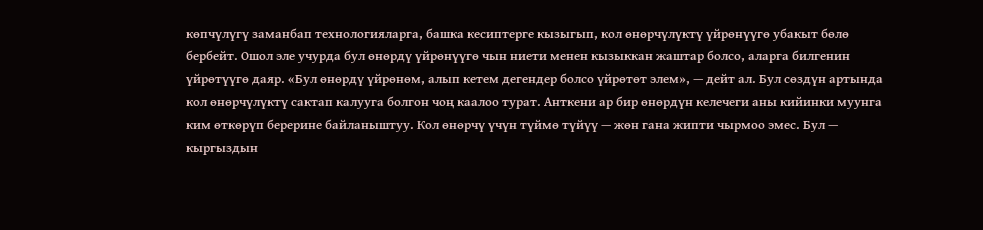көпчүлүгү заманбап технологияларга, башка кесиптерге кызыгып, кол өнөрчүлүктү үйрөнүүгө убакыт бөлө бербейт. Ошол эле учурда бул өнөрдү үйрөнүүгө чын ниети менен кызыккан жаштар болсо, аларга билгенин үйрөтүүгө даяр. «Бул өнөрдү үйрөнөм, алып кетем дегендер болсо үйрөтөт элем», — дейт ал. Бул сөздүн артында кол өнөрчүлүктү сактап калууга болгон чоң каалоо турат. Анткени ар бир өнөрдүн келечеги аны кийинки муунга ким өткөрүп берерине байланыштуу. Кол өнөрчү үчүн түймө түйүү — жөн гана жипти чырмоо эмес. Бул — кыргыздын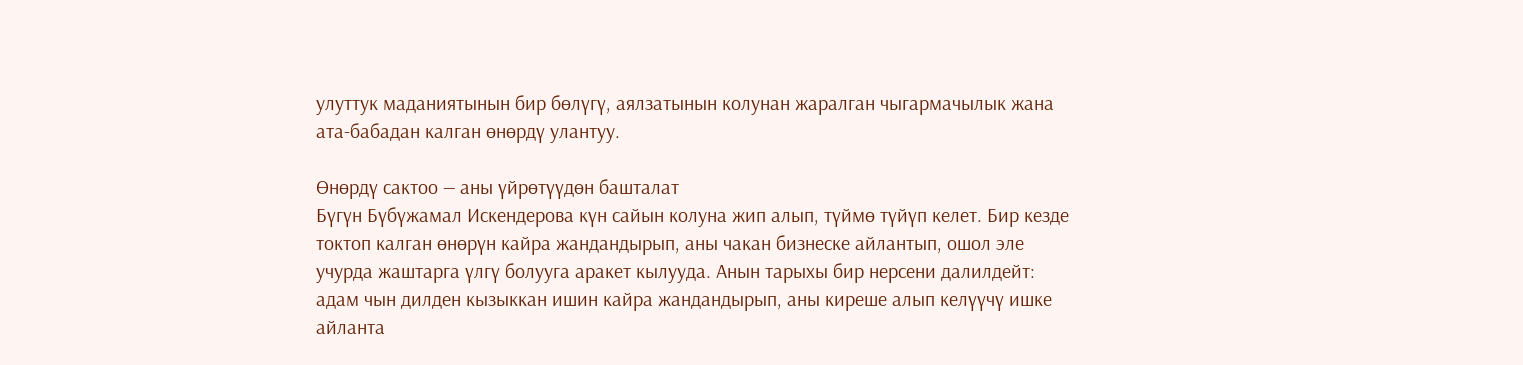улуттук маданиятынын бир бөлүгү, аялзатынын колунан жаралган чыгармачылык жана ата-бабадан калган өнөрдү улантуу.

Өнөрдү сактоо — аны үйрөтүүдөн башталат
Бүгүн Бүбүжамал Искендерова күн сайын колуна жип алып, түймө түйүп келет. Бир кезде токтоп калган өнөрүн кайра жандандырып, аны чакан бизнеске айлантып, ошол эле учурда жаштарга үлгү болууга аракет кылууда. Анын тарыхы бир нерсени далилдейт: адам чын дилден кызыккан ишин кайра жандандырып, аны киреше алып келүүчү ишке айланта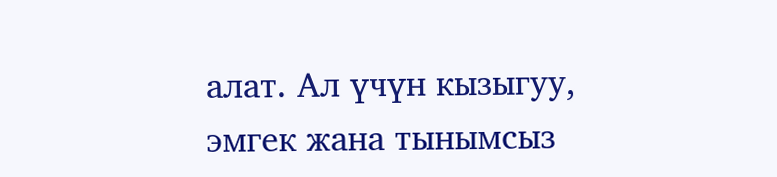алат. Ал үчүн кызыгуу, эмгек жана тынымсыз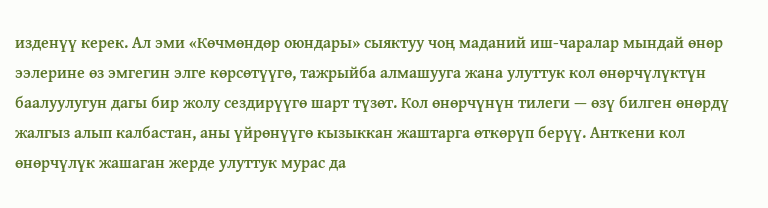изденүү керек. Ал эми «Көчмөндөр оюндары» сыяктуу чоң маданий иш-чаралар мындай өнөр ээлерине өз эмгегин элге көрсөтүүгө, тажрыйба алмашууга жана улуттук кол өнөрчүлүктүн баалуулугун дагы бир жолу сездирүүгө шарт түзөт. Кол өнөрчүнүн тилеги — өзү билген өнөрдү жалгыз алып калбастан, аны үйрөнүүгө кызыккан жаштарга өткөрүп берүү. Анткени кол өнөрчүлүк жашаган жерде улуттук мурас да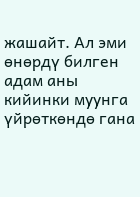жашайт. Ал эми өнөрдү билген адам аны кийинки муунга үйрөткөндө гана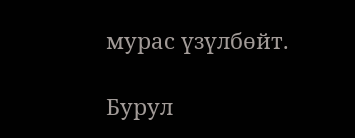мурас үзүлбөйт.

Бурул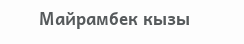Майрамбек кызы